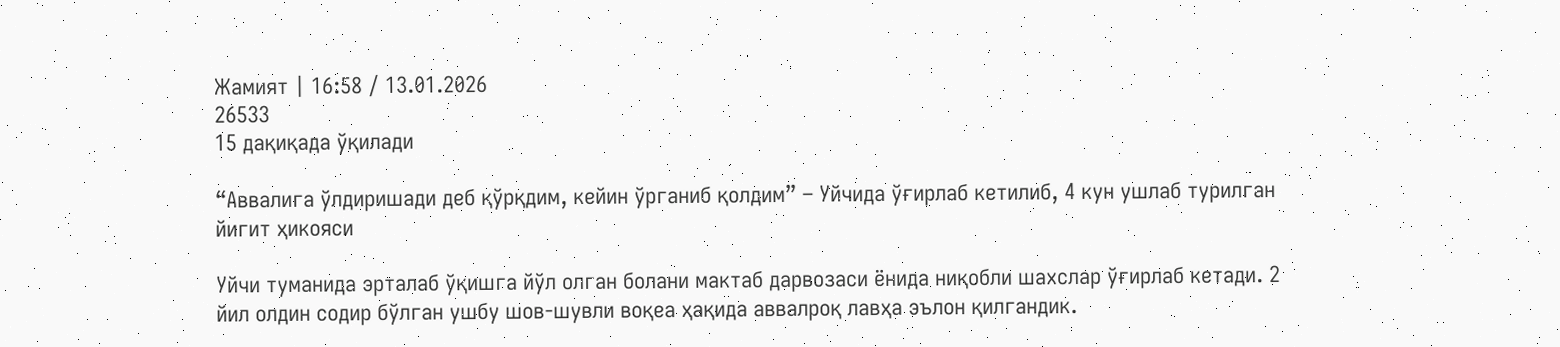Жамият | 16:58 / 13.01.2026
26533
15 дақиқада ўқилади

“Аввалига ўлдиришади деб қўрқдим, кейин ўрганиб қолдим” – Уйчида ўғирлаб кетилиб, 4 кун ушлаб турилган йигит ҳикояси

Уйчи туманида эрталаб ўқишга йўл олган болани мактаб дарвозаси ёнида ниқобли шахслар ўғирлаб кетади. 2 йил олдин содир бўлган ушбу шов-шувли воқеа ҳақида аввалроқ лавҳа эълон қилгандик.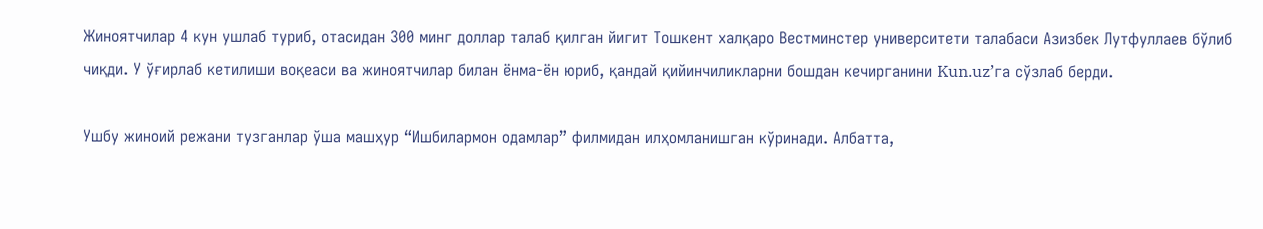Жиноятчилар 4 кун ушлаб туриб, отасидан 300 минг доллар талаб қилган йигит Тошкент халқаро Вестминстер университети талабаси Азизбек Лутфуллаев бўлиб чиқди. У ўғирлаб кетилиши воқеаси ва жиноятчилар билан ёнма-ён юриб, қандай қийинчиликларни бошдан кечирганини Kun.uz’га сўзлаб берди.

Ушбу жиноий режани тузганлар ўша машҳур “Ишбилармон одамлар” филмидан илҳомланишган кўринади. Албатта,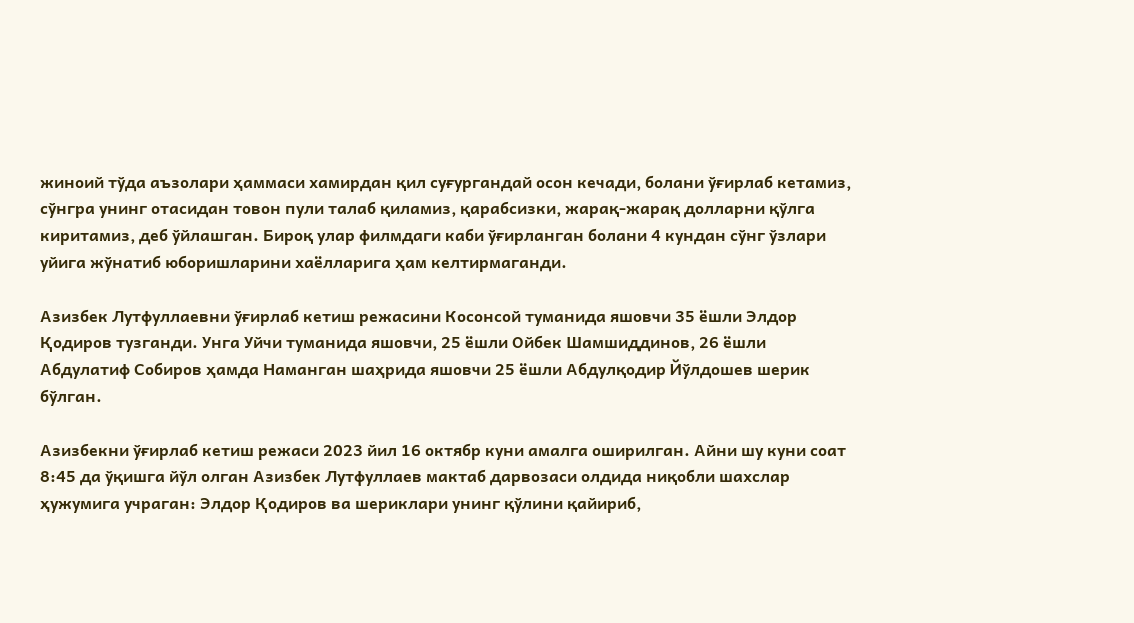жиноий тўда аъзолари ҳаммаси хамирдан қил суғургандай осон кечади, болани ўғирлаб кетамиз, сўнгра унинг отасидан товон пули талаб қиламиз, қарабсизки, жарақ-жарақ долларни қўлга киритамиз, деб ўйлашган. Бироқ улар филмдаги каби ўғирланган болани 4 кундан сўнг ўзлари уйига жўнатиб юборишларини хаёлларига ҳам келтирмаганди.

Азизбек Лутфуллаевни ўғирлаб кетиш режасини Косонсой туманида яшовчи 35 ёшли Элдор Қодиров тузганди. Унга Уйчи туманида яшовчи, 25 ёшли Ойбек Шамшиддинов, 26 ёшли Абдулатиф Собиров ҳамда Наманган шаҳрида яшовчи 25 ёшли Абдулқодир Йўлдошев шерик бўлган.

Азизбекни ўғирлаб кетиш режаси 2023 йил 16 октябр куни амалга оширилган. Айни шу куни соат 8:45 да ўқишга йўл олган Азизбек Лутфуллаев мактаб дарвозаси олдида ниқобли шахслар ҳужумига учраган: Элдор Қодиров ва шериклари унинг қўлини қайириб,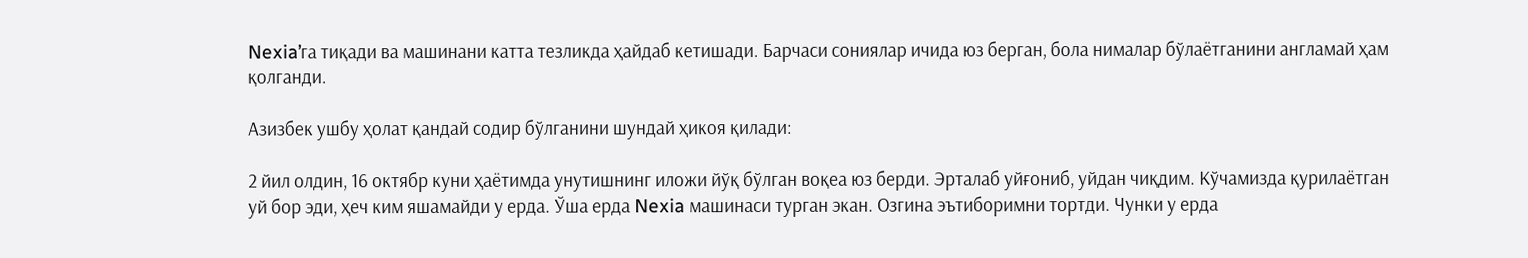Nexia’га тиқади ва машинани катта тезликда ҳайдаб кетишади. Барчаси сониялар ичида юз берган, бола нималар бўлаётганини англамай ҳам қолганди.

Азизбек ушбу ҳолат қандай содир бўлганини шундай ҳикоя қилади:

2 йил олдин, 16 октябр куни ҳаётимда унутишнинг иложи йўқ бўлган воқеа юз берди. Эрталаб уйғониб, уйдан чиқдим. Кўчамизда қурилаётган уй бор эди, ҳеч ким яшамайди у ерда. Ўша ерда Nexia машинаси турган экан. Озгина эътиборимни тортди. Чунки у ерда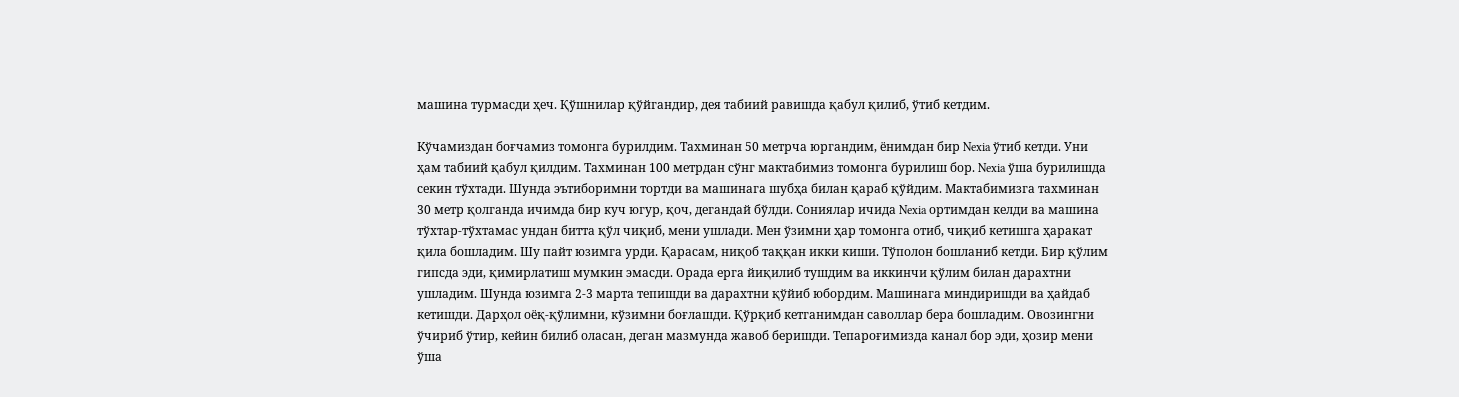машина турмасди ҳеч. Қўшнилар қўйгандир, дея табиий равишда қабул қилиб, ўтиб кетдим.

Кўчамиздан боғчамиз томонга бурилдим. Тахминан 50 метрча юргандим, ёнимдан бир Nexia ўтиб кетди. Уни ҳам табиий қабул қилдим. Тахминан 100 метрдан сўнг мактабимиз томонга бурилиш бор. Nexia ўша бурилишда секин тўхтади. Шунда эътиборимни тортди ва машинага шубҳа билан қараб қўйдим. Мактабимизга тахминан 30 метр қолганда ичимда бир куч югур, қоч, дегандай бўлди. Сониялар ичида Nexia ортимдан келди ва машина тўхтар-тўхтамас ундан битта қўл чиқиб, мени ушлади. Мен ўзимни ҳар томонга отиб, чиқиб кетишга ҳаракат қила бошладим. Шу пайт юзимга урди. Қарасам, ниқоб таққан икки киши. Тўполон бошланиб кетди. Бир қўлим гипсда эди, қимирлатиш мумкин эмасди. Орада ерга йиқилиб тушдим ва иккинчи қўлим билан дарахтни ушладим. Шунда юзимга 2-3 марта тепишди ва дарахтни қўйиб юбордим. Машинага миндиришди ва ҳайдаб кетишди. Дарҳол оёқ-қўлимни, кўзимни боғлашди. Қўрқиб кетганимдан саволлар бера бошладим. Овозингни ўчириб ўтир, кейин билиб оласан, деган мазмунда жавоб беришди. Тепароғимизда канал бор эди, ҳозир мени ўша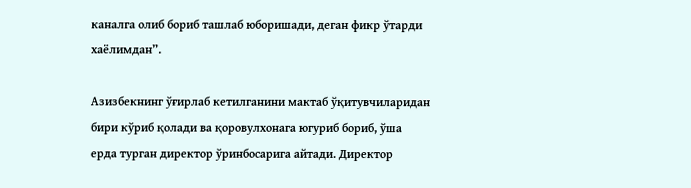каналга олиб бориб ташлаб юборишади, деган фикр ўтарди хаёлимдан”.

Азизбекнинг ўғирлаб кетилганини мактаб ўқитувчиларидан бири кўриб қолади ва қоровулхонага югуриб бориб, ўша ерда турган директор ўринбосарига айтади. Директор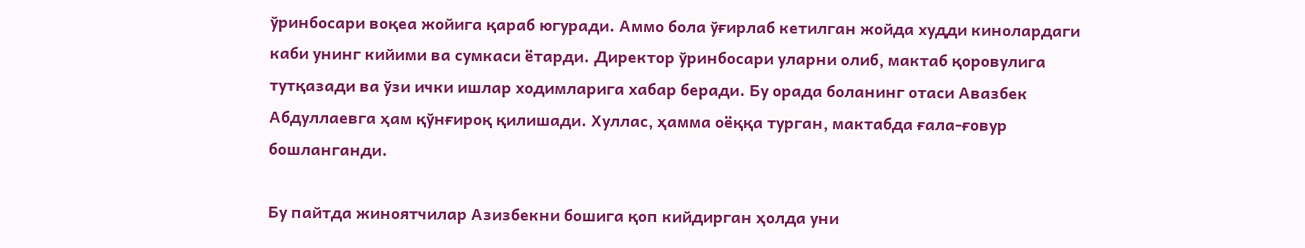ўринбосари воқеа жойига қараб югуради. Аммо бола ўғирлаб кетилган жойда худди кинолардаги каби унинг кийими ва сумкаси ётарди. Директор ўринбосари уларни олиб, мактаб қоровулига тутқазади ва ўзи ички ишлар ходимларига хабар беради. Бу орада боланинг отаси Авазбек Абдуллаевга ҳам қўнғироқ қилишади. Хуллас, ҳамма оёққа турган, мактабда ғала-ғовур бошланганди.

Бу пайтда жиноятчилар Азизбекни бошига қоп кийдирган ҳолда уни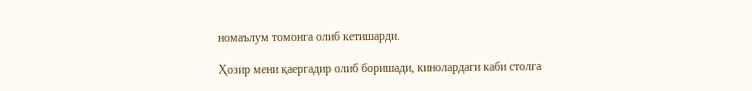номаълум томонга олиб кетишарди.

Ҳозир мени қаергадир олиб боришади, кинолардаги каби столга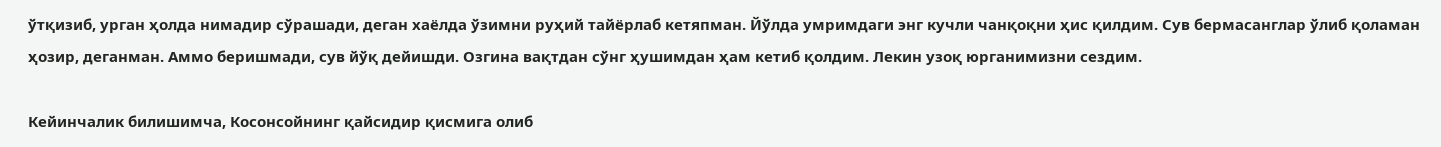ўтқизиб, урган ҳолда нимадир сўрашади, деган хаёлда ўзимни руҳий тайёрлаб кетяпман. Йўлда умримдаги энг кучли чанқоқни ҳис қилдим. Сув бермасанглар ўлиб қоламан ҳозир, деганман. Аммо беришмади, сув йўқ дейишди. Озгина вақтдан сўнг ҳушимдан ҳам кетиб қолдим. Лекин узоқ юрганимизни сездим.

Кейинчалик билишимча, Косонсойнинг қайсидир қисмига олиб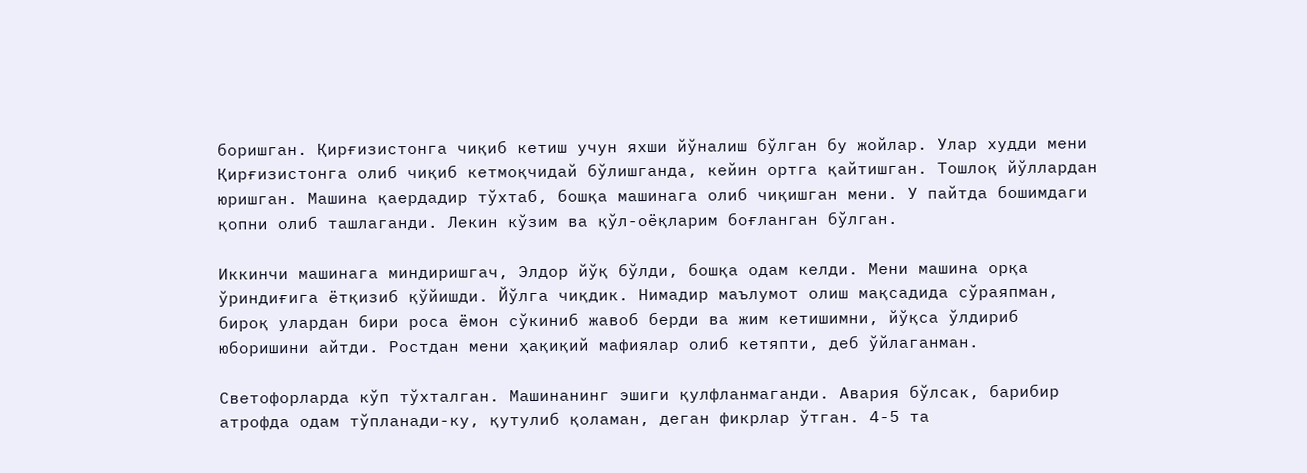боришган. Қирғизистонга чиқиб кетиш учун яхши йўналиш бўлган бу жойлар. Улар худди мени Қирғизистонга олиб чиқиб кетмоқчидай бўлишганда, кейин ортга қайтишган. Тошлоқ йўллардан юришган. Машина қаердадир тўхтаб, бошқа машинага олиб чиқишган мени. У пайтда бошимдаги қопни олиб ташлаганди. Лекин кўзим ва қўл-оёқларим боғланган бўлган.

Иккинчи машинага миндиришгач, Элдор йўқ бўлди, бошқа одам келди. Мени машина орқа ўриндиғига ётқизиб қўйишди. Йўлга чиқдик. Нимадир маълумот олиш мақсадида сўраяпман, бироқ улардан бири роса ёмон сўкиниб жавоб берди ва жим кетишимни, йўқса ўлдириб юборишини айтди. Ростдан мени ҳақиқий мафиялар олиб кетяпти, деб ўйлаганман.

Светофорларда кўп тўхталган. Машинанинг эшиги қулфланмаганди. Авария бўлсак, барибир атрофда одам тўпланади-ку, қутулиб қоламан, деган фикрлар ўтган. 4-5 та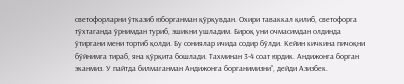светофорларни ўтказиб юборганман қўрқувдан. Охири таваккал қилиб, светофорга тўхтаганда ўрнимдан туриб, эшикни ушладим. Бироқ уни очмасимдан олдинда ўтиргани мени тортиб қолди. Бу сониялар ичида содир бўлди. Кейин кичкина пичоқни бўйнимга тираб, яна қўрқита бошлади. Тахминан 3-4 соат юрдик. Андижонга борган эканмиз. У пайтда билмаганман Андижонга борганимизни”, дейди Азизбек.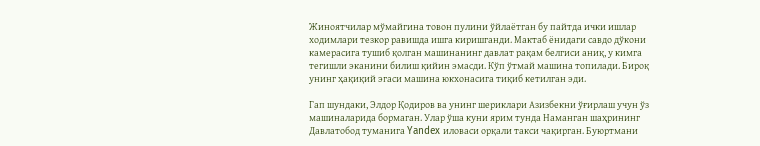Жиноятчилар мўмайгина товон пулини ўйлаётган бу пайтда ички ишлар ходимлари тезкор равишда ишга киришганди. Мактаб ёнидаги савдо дўкони камерасига тушиб қолган машинанинг давлат рақам белгиси аниқ, у кимга тегишли эканини билиш қийин эмасди. Кўп ўтмай машина топилади. Бироқ унинг ҳақиқий эгаси машина юкхонасига тиқиб кетилган эди.

Гап шундаки, Элдор Қодиров ва унинг шериклари Азизбекни ўғирлаш учун ўз машиналарида бормаган. Улар ўша куни ярим тунда Наманган шаҳрининг Давлатобод туманига Yandex иловаси орқали такси чақирган. Буюртмани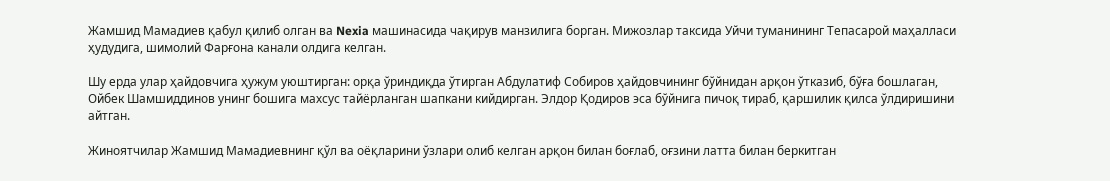Жамшид Мамадиев қабул қилиб олган ва Nexia машинасида чақирув манзилига борган. Мижозлар таксида Уйчи туманининг Тепасарой маҳалласи ҳудудига, шимолий Фарғона канали олдига келган.

Шу ерда улар ҳайдовчига ҳужум уюштирган: орқа ўриндиқда ўтирган Абдулатиф Собиров ҳайдовчининг бўйнидан арқон ўтказиб, бўға бошлаган, Ойбек Шамшиддинов унинг бошига махсус тайёрланган шапкани кийдирган. Элдор Қодиров эса бўйнига пичоқ тираб, қаршилик қилса ўлдиришини айтган.

Жиноятчилар Жамшид Мамадиевнинг қўл ва оёқларини ўзлари олиб келган арқон билан боғлаб, оғзини латта билан беркитган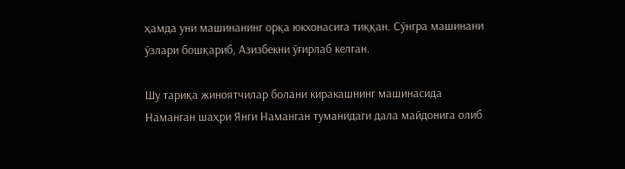ҳамда уни машинанинг орқа юкхонасига тиққан. Сўнгра машинани ўзлари бошқариб, Азизбекни ўғирлаб келган.

Шу тариқа жиноятчилар болани киракашнинг машинасида Наманган шаҳри Янги Наманган туманидаги дала майдонига олиб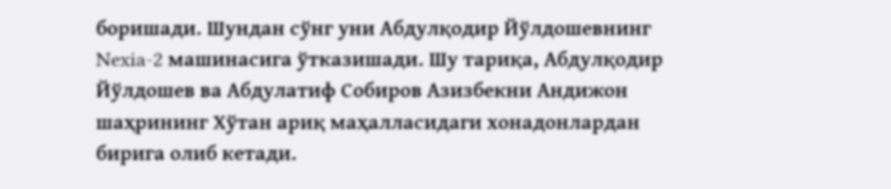боришади. Шундан сўнг уни Абдулқодир Йўлдошевнинг Nexia-2 машинасига ўтказишади. Шу тариқа, Абдулқодир Йўлдошев ва Абдулатиф Собиров Азизбекни Андижон шаҳрининг Хўтан ариқ маҳалласидаги хонадонлардан бирига олиб кетади.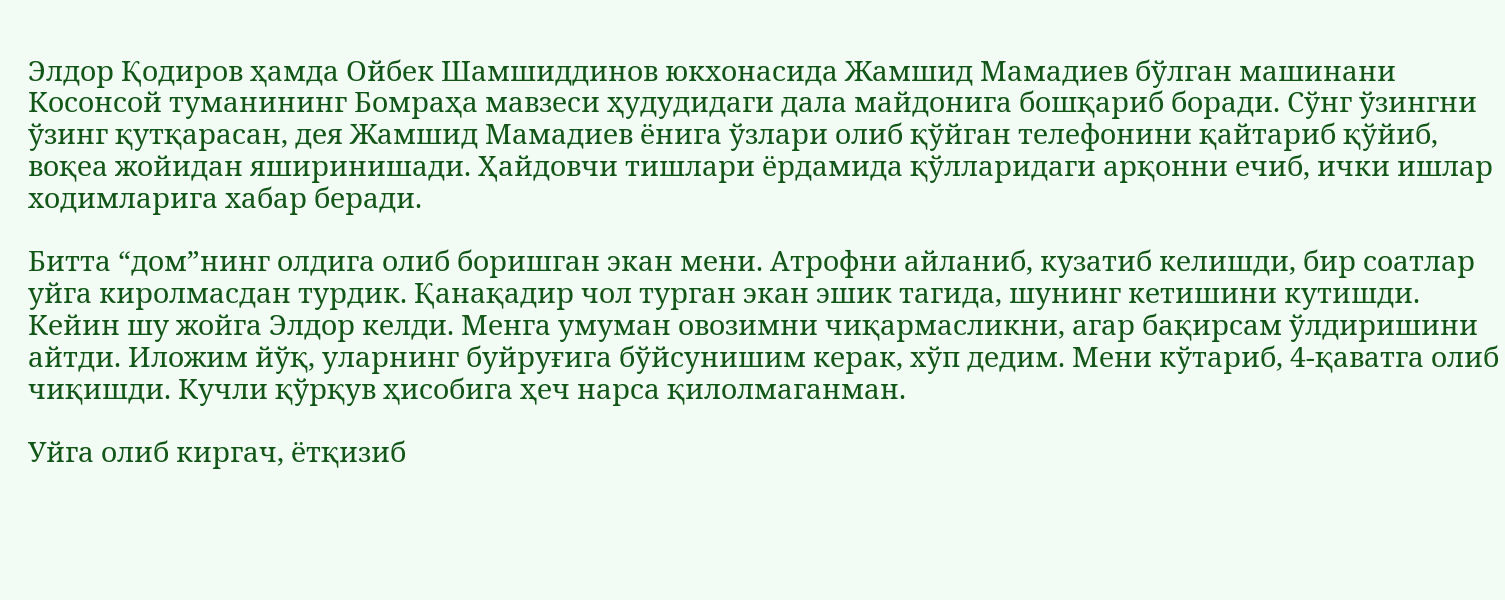Элдор Қодиров ҳамда Ойбек Шамшиддинов юкхонасида Жамшид Мамадиев бўлган машинани Косонсой туманининг Бомраҳа мавзеси ҳудудидаги дала майдонига бошқариб боради. Сўнг ўзингни ўзинг қутқарасан, дея Жамшид Мамадиев ёнига ўзлари олиб қўйган телефонини қайтариб қўйиб, воқеа жойидан яширинишади. Ҳайдовчи тишлари ёрдамида қўлларидаги арқонни ечиб, ички ишлар ходимларига хабар беради.

Битта “дом”нинг олдига олиб боришган экан мени. Атрофни айланиб, кузатиб келишди, бир соатлар уйга киролмасдан турдик. Қанақадир чол турган экан эшик тагида, шунинг кетишини кутишди. Кейин шу жойга Элдор келди. Менга умуман овозимни чиқармасликни, агар бақирсам ўлдиришини айтди. Иложим йўқ, уларнинг буйруғига бўйсунишим керак, хўп дедим. Мени кўтариб, 4-қаватга олиб чиқишди. Кучли қўрқув ҳисобига ҳеч нарса қилолмаганман.

Уйга олиб киргач, ётқизиб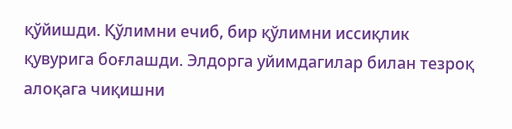қўйишди. Қўлимни ечиб, бир қўлимни иссиқлик қувурига боғлашди. Элдорга уйимдагилар билан тезроқ алоқага чиқишни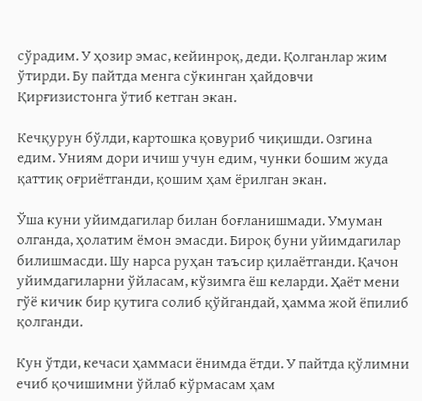сўрадим. У ҳозир эмас, кейинроқ, деди. Қолганлар жим ўтирди. Бу пайтда менга сўкинган ҳайдовчи Қирғизистонга ўтиб кетган экан.

Кечқурун бўлди, картошка қовуриб чиқишди. Озгина едим. Униям дори ичиш учун едим, чунки бошим жуда қаттиқ оғриётганди, қошим ҳам ёрилган экан.

Ўша куни уйимдагилар билан боғланишмади. Умуман олганда, ҳолатим ёмон эмасди. Бироқ буни уйимдагилар билишмасди. Шу нарса руҳан таъсир қилаётганди. Қачон уйимдагиларни ўйласам, кўзимга ёш келарди. Ҳаёт мени гўё кичик бир қутига солиб қўйгандай, ҳамма жой ёпилиб қолганди.

Кун ўтди, кечаси ҳаммаси ёнимда ётди. У пайтда қўлимни ечиб қочишимни ўйлаб кўрмасам ҳам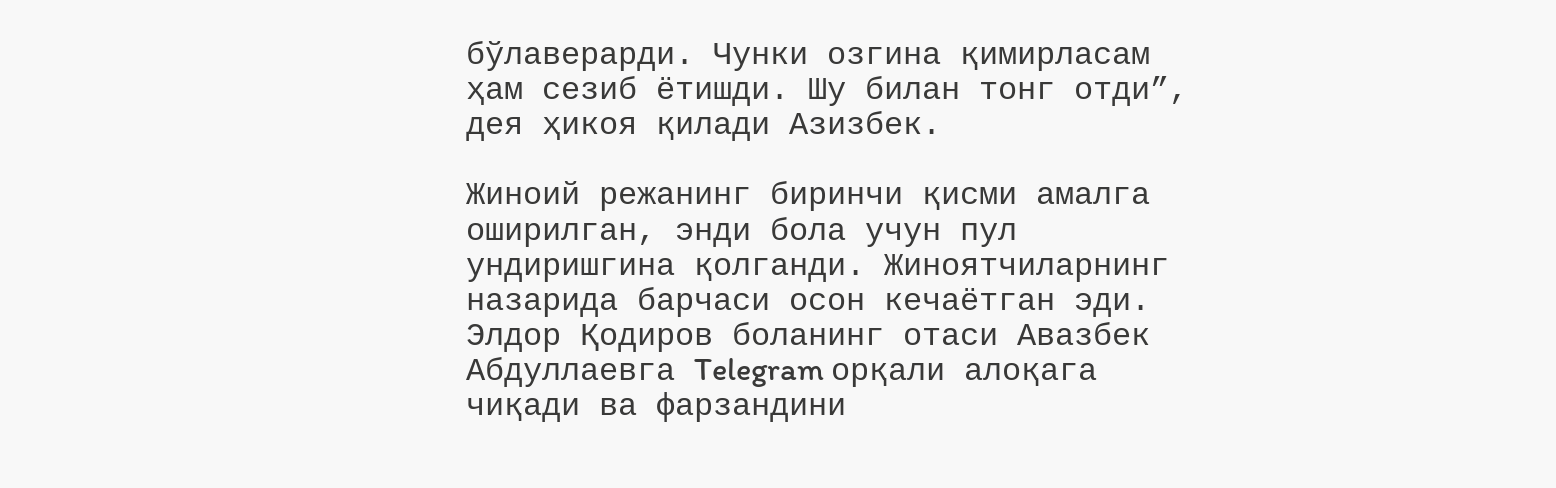бўлаверарди. Чунки озгина қимирласам ҳам сезиб ётишди. Шу билан тонг отди”, дея ҳикоя қилади Азизбек.

Жиноий режанинг биринчи қисми амалга оширилган, энди бола учун пул ундиришгина қолганди. Жиноятчиларнинг назарида барчаси осон кечаётган эди. Элдор Қодиров боланинг отаси Авазбек Абдуллаевга Telegram орқали алоқага чиқади ва фарзандини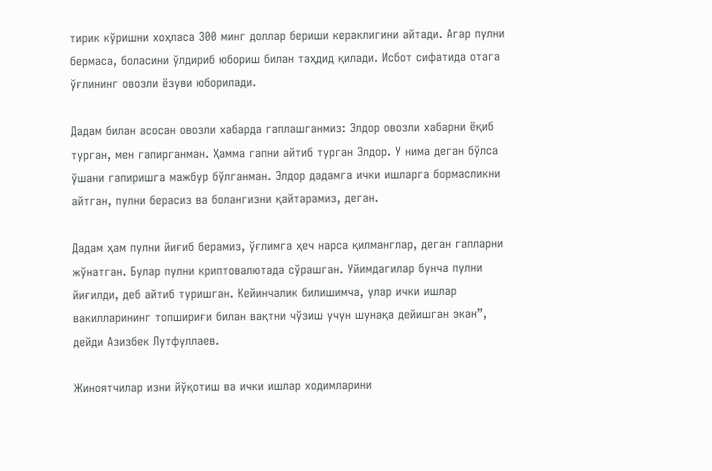тирик кўришни хоҳласа 300 минг доллар бериши кераклигини айтади. Агар пулни бермаса, боласини ўлдириб юбориш билан таҳдид қилади. Исбот сифатида отага ўғлининг овозли ёзуви юборилади.

Дадам билан асосан овозли хабарда гаплашганмиз: Элдор овозли хабарни ёқиб турган, мен гапирганман. Ҳамма гапни айтиб турган Элдор. У нима деган бўлса ўшани гапиришга мажбур бўлганман. Элдор дадамга ички ишларга бормасликни айтган, пулни берасиз ва болангизни қайтарамиз, деган.

Дадам ҳам пулни йиғиб берамиз, ўғлимга ҳеч нарса қилманглар, деган гапларни жўнатган. Булар пулни криптовалютада сўрашган. Уйимдагилар бунча пулни йиғилди, деб айтиб туришган. Кейинчалик билишимча, улар ички ишлар вакилларининг топшириғи билан вақтни чўзиш учун шунақа дейишган экан”, дейди Азизбек Лутфуллаев.

Жиноятчилар изни йўқотиш ва ички ишлар ходимларини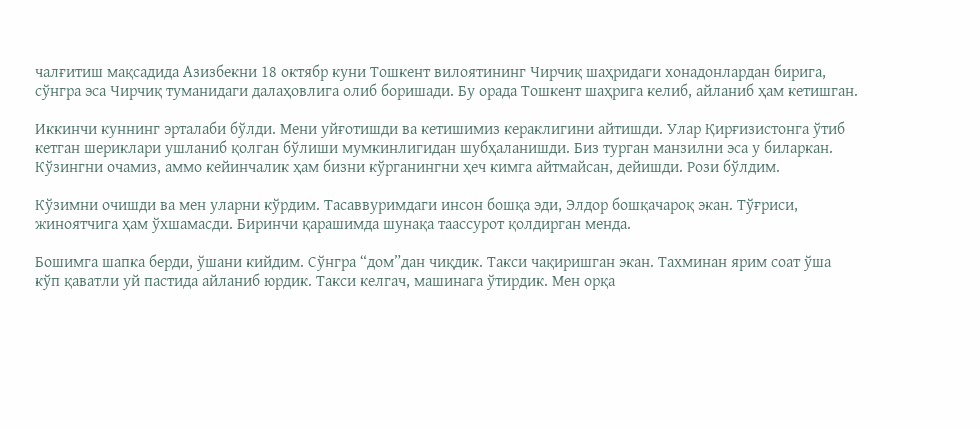чалғитиш мақсадида Азизбекни 18 октябр куни Тошкент вилоятининг Чирчиқ шаҳридаги хонадонлардан бирига, сўнгра эса Чирчиқ туманидаги далаҳовлига олиб боришади. Бу орада Тошкент шаҳрига келиб, айланиб ҳам кетишган.

Иккинчи куннинг эрталаби бўлди. Мени уйғотишди ва кетишимиз кераклигини айтишди. Улар Қирғизистонга ўтиб кетган шериклари ушланиб қолган бўлиши мумкинлигидан шубҳаланишди. Биз турган манзилни эса у биларкан. Кўзингни очамиз, аммо кейинчалик ҳам бизни кўрганингни ҳеч кимга айтмайсан, дейишди. Рози бўлдим.

Кўзимни очишди ва мен уларни кўрдим. Тасаввуримдаги инсон бошқа эди, Элдор бошқачароқ экан. Тўғриси, жиноятчига ҳам ўхшамасди. Биринчи қарашимда шунақа таассурот қолдирган менда.

Бошимга шапка берди, ўшани кийдим. Сўнгра “дом”дан чиқдик. Такси чақиришган экан. Тахминан ярим соат ўша кўп қаватли уй пастида айланиб юрдик. Такси келгач, машинага ўтирдик. Мен орқа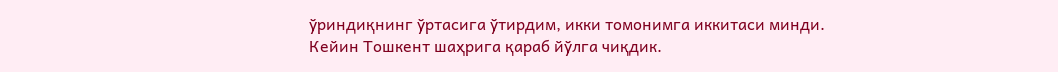ўриндиқнинг ўртасига ўтирдим, икки томонимга иккитаси минди. Кейин Тошкент шаҳрига қараб йўлга чиқдик.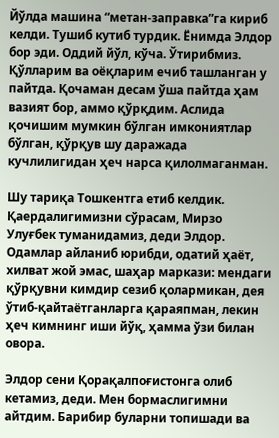Йўлда машина “метан-заправка”га кириб келди. Тушиб кутиб турдик. Ёнимда Элдор бор эди. Оддий йўл, кўча. Ўтирибмиз. Қўлларим ва оёқларим ечиб ташланган у пайтда. Қочаман десам ўша пайтда ҳам вазият бор, аммо қўрқдим. Аслида қочишим мумкин бўлган имкониятлар бўлган, қўрқув шу даражада кучлилигидан ҳеч нарса қилолмаганман.

Шу тариқа Тошкентга етиб келдик. Қаердалигимизни сўрасам, Мирзо Улуғбек туманидамиз, деди Элдор. Одамлар айланиб юрибди, одатий ҳаёт, хилват жой эмас, шаҳар маркази: мендаги қўрқувни кимдир сезиб қолармикан, дея ўтиб-қайтаётганларга қараяпман, лекин ҳеч кимнинг иши йўқ, ҳамма ўзи билан овора.

Элдор сени Қорақалпоғистонга олиб кетамиз, деди. Мен бормаслигимни айтдим. Барибир буларни топишади ва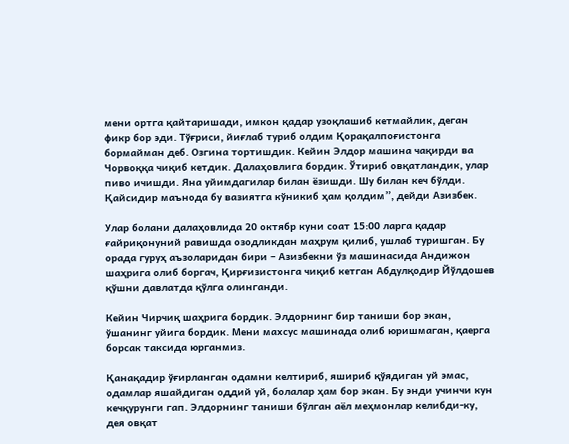мени ортга қайтаришади, имкон қадар узоқлашиб кетмайлик, деган фикр бор эди. Тўғриси, йиғлаб туриб олдим Қорақалпоғистонга бормайман деб. Озгина тортишдик. Кейин Элдор машина чақирди ва Чорвоққа чиқиб кетдик. Далаҳовлига бордик. Ўтириб овқатландик, улар пиво ичишди. Яна уйимдагилар билан ёзишди. Шу билан кеч бўлди. Қайсидир маънода бу вазиятга кўникиб ҳам қолдим”, дейди Азизбек.

Улар болани далаҳовлида 20 октябр куни соат 15:00 ларга қадар ғайриқонуний равишда озодликдан маҳрум қилиб, ушлаб туришган. Бу орада гуруҳ аъзоларидан бири – Азизбекни ўз машинасида Андижон шаҳрига олиб боргач, Қирғизистонга чиқиб кетган Абдулқодир Йўлдошев қўшни давлатда қўлга олинганди.

Кейин Чирчиқ шаҳрига бордик. Элдорнинг бир таниши бор экан, ўшанинг уйига бордик. Мени махсус машинада олиб юришмаган, қаерга борсак таксида юрганмиз.

Қанақадир ўғирланган одамни келтириб, яшириб қўядиган уй эмас, одамлар яшайдиган оддий уй, болалар ҳам бор экан. Бу энди учинчи кун кечқурунги гап. Элдорнинг таниши бўлган аёл меҳмонлар келибди-ку, дея овқат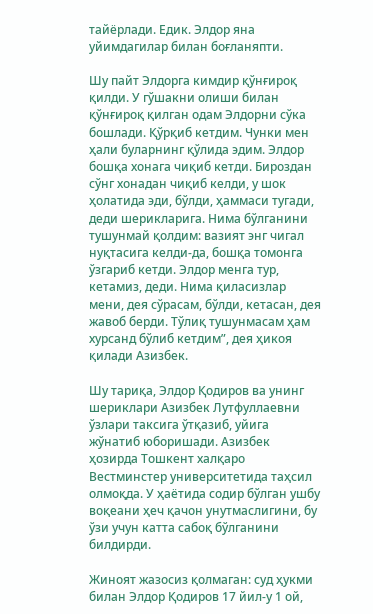тайёрлади. Едик. Элдор яна уйимдагилар билан боғланяпти.

Шу пайт Элдорга кимдир қўнғироқ қилди. У гўшакни олиши билан қўнғироқ қилган одам Элдорни сўка бошлади. Қўрқиб кетдим. Чунки мен ҳали буларнинг қўлида эдим. Элдор бошқа хонага чиқиб кетди. Бироздан сўнг хонадан чиқиб келди, у шок ҳолатида эди, бўлди, ҳаммаси тугади, деди шерикларига. Нима бўлганини тушунмай қолдим: вазият энг чигал нуқтасига келди-да, бошқа томонга ўзгариб кетди. Элдор менга тур, кетамиз, деди. Нима қиласизлар мени, дея сўрасам, бўлди, кетасан, дея жавоб берди. Тўлиқ тушунмасам ҳам хурсанд бўлиб кетдим”, дея ҳикоя қилади Азизбек.

Шу тариқа, Элдор Қодиров ва унинг шериклари Азизбек Лутфуллаевни ўзлари таксига ўтқазиб, уйига жўнатиб юборишади. Азизбек ҳозирда Тошкент халқаро Вестминстер университетида таҳсил олмоқда. У ҳаётида содир бўлган ушбу воқеани ҳеч қачон унутмаслигини, бу ўзи учун катта сабоқ бўлганини билдирди.

Жиноят жазосиз қолмаган: суд ҳукми билан Элдор Қодиров 17 йил-у 1 ой,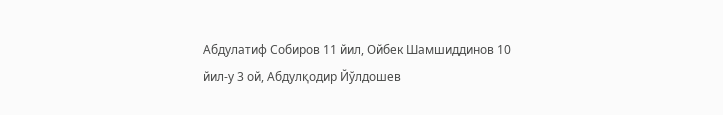Абдулатиф Собиров 11 йил, Ойбек Шамшиддинов 10 йил-у 3 ой, Абдулқодир Йўлдошев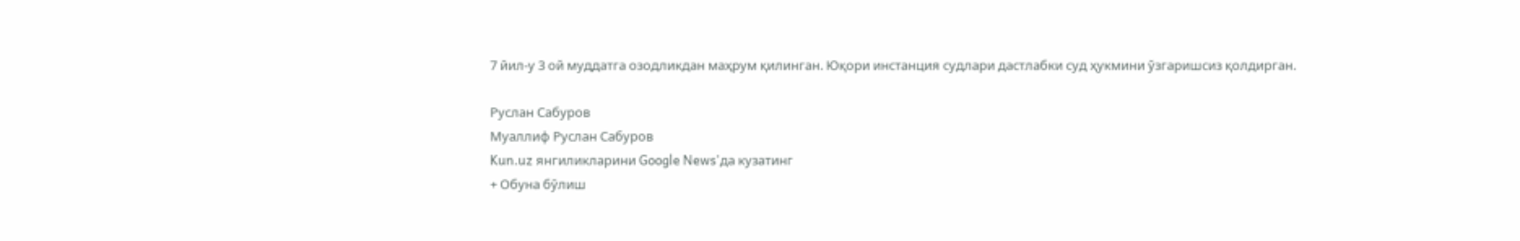7 йил-у 3 ой муддатга озодликдан маҳрум қилинган. Юқори инстанция судлари дастлабки суд ҳукмини ўзгаришсиз қолдирган.

Руслан Сабуров
Муаллиф Руслан Сабуров
Kun.uz янгиликларини Google News'да кузатинг
+ Обуна бўлиш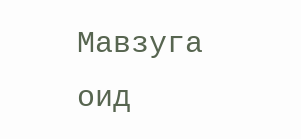Мавзуга оид